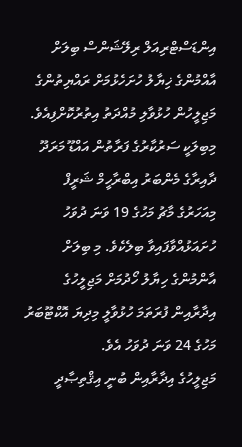އިންޑަސްޓްރިއަލް ރިލޭޝަންސް ބިލަށް އާއްމުންގެ ޚިޔާލު ހުށަހެޅުމަށް ރައްޔިތުންގެ މަޖިލީހުން ހުޅުވާލި މުއްދަތު އިތުރުކޮށްފިއެވެ.
މިބިލަކީ ސަރުކާރުގެ ފަރާތުން އައްޑޫ މަރަދޫ ދާއިރާގެ މެންބަރު އިބްރާހީމް ޝަރީފް މިއަހަރުގެ މާޗު މަހުގެ 19 ވަނަ ދުވަހު ހުށައަޅުއްވާފައިވާ ބިލެކެވެ. މި ބިލަށް އާންމުންގެ ހިޔާލު ހޯދުމަށް މަޖިލީހުގެ އިދާރާއިން ފުރަތަމަ ހުޅުވާލީ މިދިޔަ އޮކްޓޫބަރު މަހުގެ 24 ވަނަ ދުވަހު އެވެ.
މަޖިލީހުގެ އިދާރާއިން ބުނީ އިޤްތިޞާދީ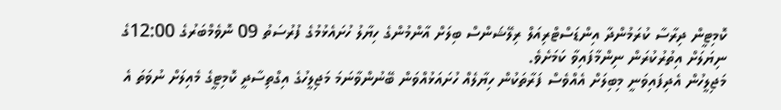ކޮމިޓީން ދިރާސާ ކުރަމުންދާ އިންޑަސްޓްރިއަލް ރިލޭޝަންސް ބިލަށް އާންމުންގެ ހިޔާލު ހުށައެޅުމުގެ ފުރުސަތު 09 ނޮވެމްބަރުގެ 12:00ގެ ނިޔަލަށް އިތުރުކުރަން ނިންމާފައިވާ ކަމަށެވެ.
މަޖިލީހުން އެދިފައިވަނީ މިބިލަށް އެއްވެސް ފަރާތަކުން ހިޔާލެއް ހުށައަޅުއްވަން ބޭނުންވާނަމަ މަޖިލީހުގެ އިގްތިސާދީ ކޮމިޓީގެ މެއިލަށް ނުވަތަ އެ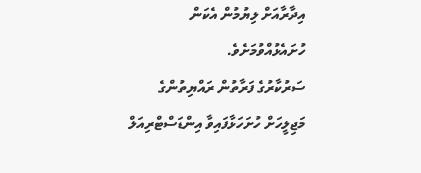އިދާރާއަށް ލިޔުމުން އެކަން ހުށައެޅުއްވުމަށެވެ.
ސަރުކާރުގެ ފަރާތުން ރައްޔިތުންގެ މަޖިލީހަށް ހުށަހަޅާފައިވާ އިންޑަސްޓްރިއަލް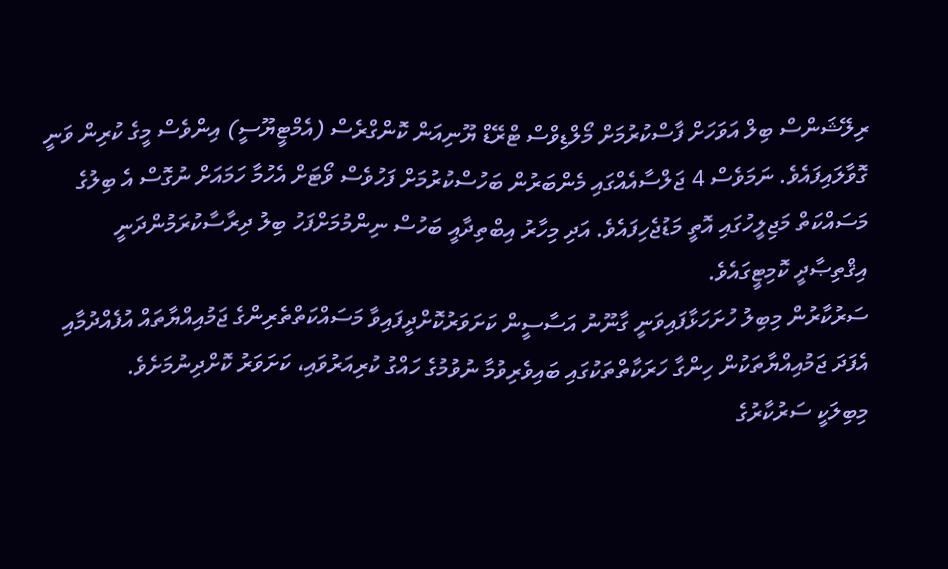ރިލޭޝަންސް ބިލް އަވަހަށް ފާސްކުރުމަށް މޯލްޑިވްސް ޓްރޭޑް ޔޫނިއަން ކޮންގްރެސް (އެމްޓީޔޫސީ) އިންވެސް މީގެ ކުރިން ވަނީ ގޮވާލައިފައެވެ. ނަމަވެސް 4 ޖަލްސާއެއްގައި މެންބަރުން ބަހުސްކުރުމަށް ފަހުވެސް ވޯޓަށް އެހުމާ ހަމައަށް ނުގޮސް އެ ބިލުގެ މަސައްކަތް މަޖިލީހުގައި އޮތީ މަޑުޖެހިފައެވެ. އަދި މިހާރު އިބްތިދާއީ ބަހުސް ނިންމުމަށްފަހު ބިލު ދިރާސާކުރަމުންދަނީ އިޤްތިޞާދީ ކޮމިޓީގައެވެ.
ސަރުކާރުން މިބިލު ހުށަހަޅާފައިވަނީ ގާނޫނު އަސާސީން ކަށަވަރުކޮށްދީފައިވާ މަސައްކަތްތެރިންގެ ޖަމުއިއްޔާތައް އުފެއްދުމާއި އެފަދަ ޖަމުއިއްޔާތަކުން ހިންގާ ހަރަކާތްތަކުގައި ބައިވެރިވުމާ ނުވުމުގެ ހައްގު ކުރިއަރުވައި، ކަށަވަރު ކޮށްދިނުމަށެވެ.
މިބިލަކީ ސަރުކާރުގެ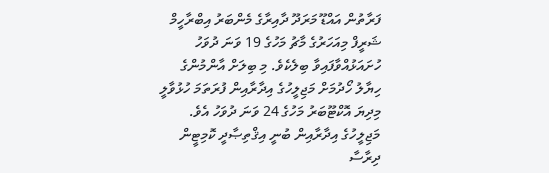ފަރާތުން އައްޑޫ މަރަދޫ ދާއިރާގެ މެންބަރު އިބްރާހީމް ޝަރީފް މިއަހަރުގެ މާޗު މަހުގެ 19 ވަނަ ދުވަހު ހުށައަޅުއްވާފައިވާ ބިލެކެވެ. މި ބިލަށް އާންމުންގެ ހިޔާލު ހޯދުމަށް މަޖިލީހުގެ އިދާރާއިން ފުރަތަމަ ހުޅުވާލީ މިދިޔަ އޮކްޓޫބަރު މަހުގެ 24 ވަނަ ދުވަހު އެވެ.
މަޖިލީހުގެ އިދާރާއިން ބުނީ އިޤްތިޞާދީ ކޮމިޓީން ދިރާސާ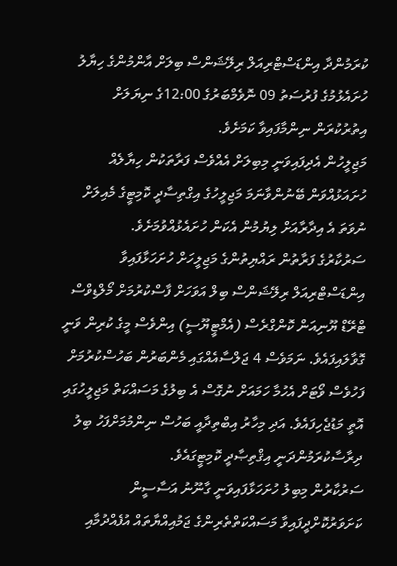ކުރަމުންދާ އިންޑަސްޓްރިއަލް ރިލޭޝަންސް ބިލަށް އާންމުންގެ ހިޔާލު ހުށައެޅުމުގެ ފުރުސަތު 09 ނޮވެމްބަރުގެ 12:00ގެ ނިޔަލަށް އިތުރުކުރަން ނިންމާފައިވާ ކަމަށެވެ.
މަޖިލީހުން އެދިފައިވަނީ މިބިލަށް އެއްވެސް ފަރާތަކުން ހިޔާލެއް ހުށައަޅުއްވަން ބޭނުންވާނަމަ މަޖިލީހުގެ އިގްތިސާދީ ކޮމިޓީގެ މެއިލަށް ނުވަތަ އެ އިދާރާއަށް ލިޔުމުން އެކަން ހުށައެޅުއްވުމަށެވެ.
ސަރުކާރުގެ ފަރާތުން ރައްޔިތުންގެ މަޖިލީހަށް ހުށަހަޅާފައިވާ އިންޑަސްޓްރިއަލް ރިލޭޝަންސް ބިލް އަވަހަށް ފާސްކުރުމަށް މޯލްޑިވްސް ޓްރޭޑް ޔޫނިއަން ކޮންގްރެސް (އެމްޓީޔޫސީ) އިންވެސް މީގެ ކުރިން ވަނީ ގޮވާލައިފައެވެ. ނަމަވެސް 4 ޖަލްސާއެއްގައި މެންބަރުން ބަހުސްކުރުމަށް ފަހުވެސް ވޯޓަށް އެހުމާ ހަމައަށް ނުގޮސް އެ ބިލުގެ މަސައްކަތް މަޖިލީހުގައި އޮތީ މަޑުޖެހިފައެވެ. އަދި މިހާރު އިބްތިދާއީ ބަހުސް ނިންމުމަށްފަހު ބިލު ދިރާސާކުރަމުންދަނީ އިޤްތިޞާދީ ކޮމިޓީގައެވެ.
ސަރުކާރުން މިބިލު ހުށަހަޅާފައިވަނީ ގާނޫނު އަސާސީން ކަށަވަރުކޮށްދީފައިވާ މަސައްކަތްތެރިންގެ ޖަމުއިއްޔާތައް އުފެއްދުމާއި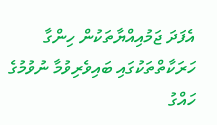އެފަދަ ޖަމުއިއްޔާތަކުން ހިންގާ ހަރަކާތްތަކުގައި ބައިވެރިވުމާ ނުވުމުގެ ހައްގު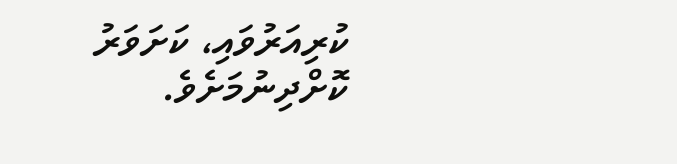ކުރިއަރުވައި، ކަށަވަރު ކޮށްދިނުމަށެވެ.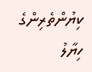ކިޔުންތެރިންގެ ހިޔާލު